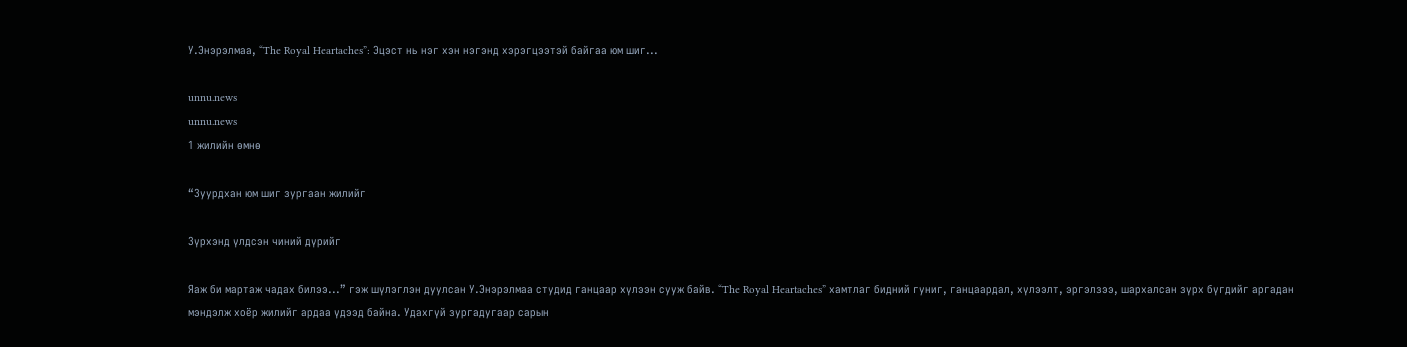У.Энэрэлмаа, “The Royal Heartaches”: Эцэст нь нэг хэн нэгэнд хэрэгцээтэй байгаа юм шиг...

unnu.news
unnu.news
1 жилийн өмнө

“Зуурдхан юм шиг зургаан жилийг

Зүрхэнд үлдсэн чиний дүрийг

Яаж би мартаж чадах билээ...” гэж шүлэглэн дуулсан У.Энэрэлмаа студид ганцаар хүлээн сууж байв. “The Royal Heartaches” хамтлаг бидний гуниг, ганцаардал, хүлээлт, эргэлзээ, шархалсан зүрх бүгдийг аргадан мэндэлж хоёр жилийг ардаа үдээд байна. Удахгүй зургадугаар сарын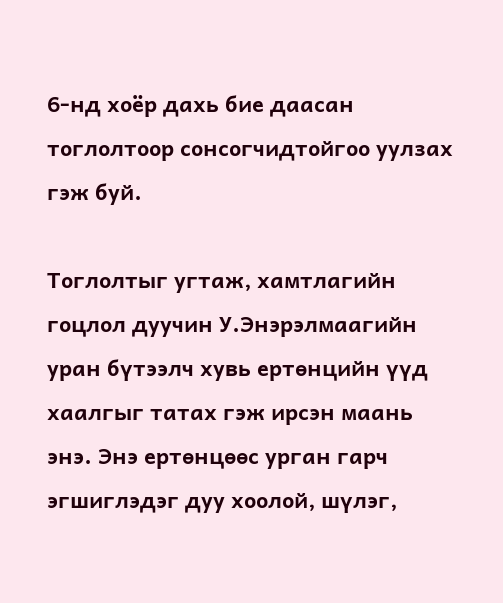6-нд хоёр дахь бие даасан тоглолтоор сонсогчидтойгоо уулзах гэж буй.

Тоглолтыг угтаж, хамтлагийн гоцлол дуучин У.Энэрэлмаагийн уран бүтээлч хувь ертөнцийн үүд хаалгыг татах гэж ирсэн маань энэ. Энэ ертөнцөөс урган гарч эгшиглэдэг дуу хоолой, шүлэг,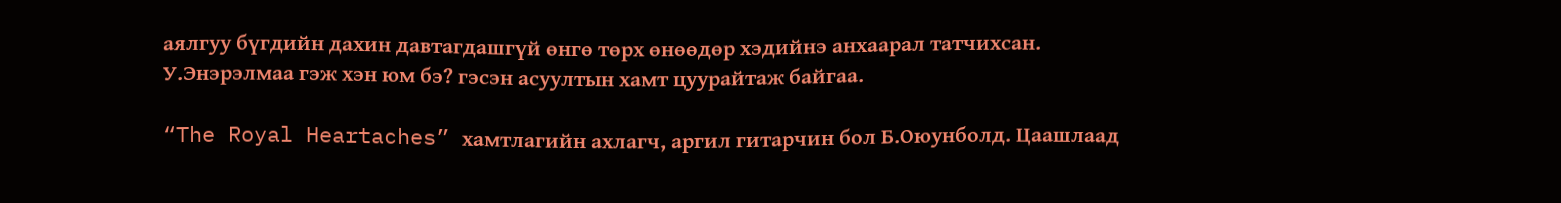аялгуу бүгдийн дахин давтагдашгүй өнгө төрх өнөөдөр хэдийнэ анхаарал татчихсан. У.Энэрэлмаа гэж хэн юм бэ? гэсэн асуултын хамт цуурайтаж байгаа.

“The Royal Heartaches” хамтлагийн ахлагч, аргил гитарчин бол Б.Оюунболд. Цаашлаад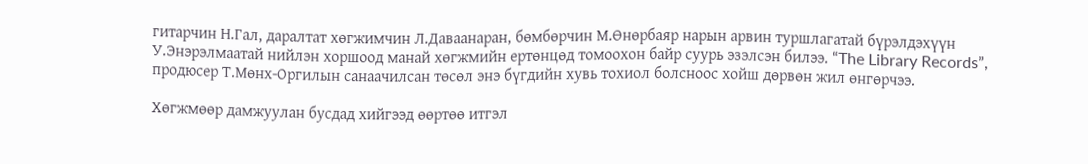гитарчин Н.Гал, даралтат хөгжимчин Л.Даваанаран, бөмбөрчин М.Өнөрбаяр нарын арвин туршлагатай бүрэлдэхүүн У.Энэрэлмаатай нийлэн хоршоод манай хөгжмийн ертөнцөд томоохон байр суурь эзэлсэн билээ. “The Library Records”, продюсер Т.Мөнх-Оргилын санаачилсан төсөл энэ бүгдийн хувь тохиол болсноос хойш дөрвөн жил өнгөрчээ.

Хөгжмөөр дамжуулан бусдад хийгээд өөртөө итгэл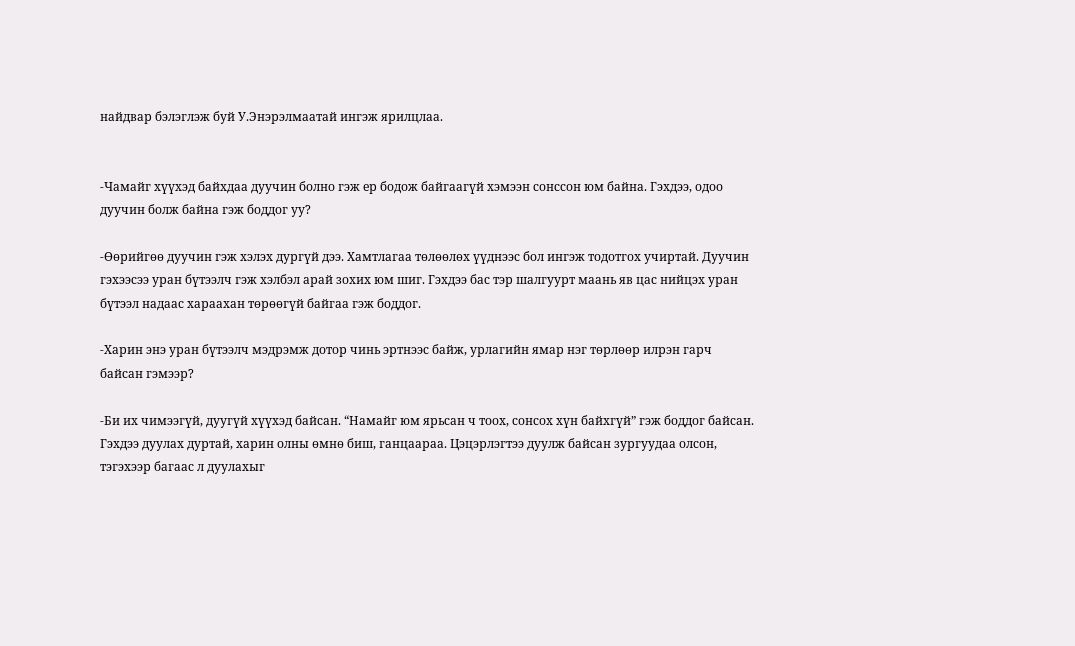найдвар бэлэглэж буй У.Энэрэлмаатай ингэж ярилцлаа.


-Чамайг хүүхэд байхдаа дуучин болно гэж ер бодож байгаагүй хэмээн сонссон юм байна. Гэхдээ, одоо дуучин болж байна гэж боддог уу?

-Өөрийгөө дуучин гэж хэлэх дургүй дээ. Хамтлагаа төлөөлөх үүднээс бол ингэж тодотгох учиртай. Дуучин гэхээсээ уран бүтээлч гэж хэлбэл арай зохих юм шиг. Гэхдээ бас тэр шалгуурт маань яв цас нийцэх уран бүтээл надаас хараахан төрөөгүй байгаа гэж боддог.

-Харин энэ уран бүтээлч мэдрэмж дотор чинь эртнээс байж, урлагийн ямар нэг төрлөөр илрэн гарч байсан гэмээр?

-Би их чимээгүй, дуугүй хүүхэд байсан. “Намайг юм ярьсан ч тоох, сонсох хүн байхгүй” гэж боддог байсан. Гэхдээ дуулах дуртай, харин олны өмнө биш, ганцаараа. Цэцэрлэгтээ дуулж байсан зургуудаа олсон, тэгэхээр багаас л дуулахыг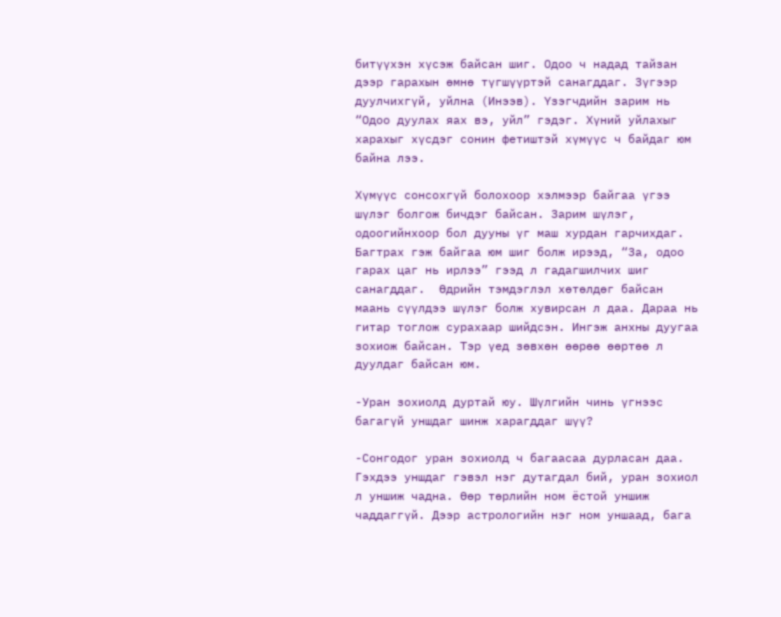битүүхэн хүсэж байсан шиг. Одоо ч надад тайзан дээр гарахын өмнө түгшүүртэй санагддаг. Зүгээр дуулчихгүй, уйлна (Инээв). Үзэгчдийн зарим нь “Одоо дуулах яах вэ, уйл” гэдэг. Хүний уйлахыг харахыг хүсдэг сонин фетиштэй хүмүүс ч байдаг юм байна лээ.

Хүмүүс сонсохгүй болохоор хэлмээр байгаа үгээ шүлэг болгож бичдэг байсан. Зарим шүлэг, одоогийнхоор бол дууны үг маш хурдан гарчихдаг. Багтрах гэж байгаа юм шиг болж ирээд, “За, одоо гарах цаг нь ирлээ” гээд л гадагшилчих шиг санагддаг.  Өдрийн тэмдэглэл хөтөлдөг байсан маань сүүлдээ шүлэг болж хувирсан л даа. Дараа нь гитар тоглож сурахаар шийдсэн. Ингэж анхны дуугаа зохиож байсан. Тэр үед зөвхөн өөрөө өөртөө л дуулдаг байсан юм.

-Уран зохиолд дуртай юу. Шүлгийн чинь үгнээс багагүй уншдаг шинж харагддаг шүү?

-Сонгодог уран зохиолд ч багаасаа дурласан даа. Гэхдээ уншдаг гэвэл нэг дутагдал бий, уран зохиол л уншиж чадна. Өөр төрлийн ном ёстой уншиж чаддаггүй. Дээр астрологийн нэг ном уншаад, бага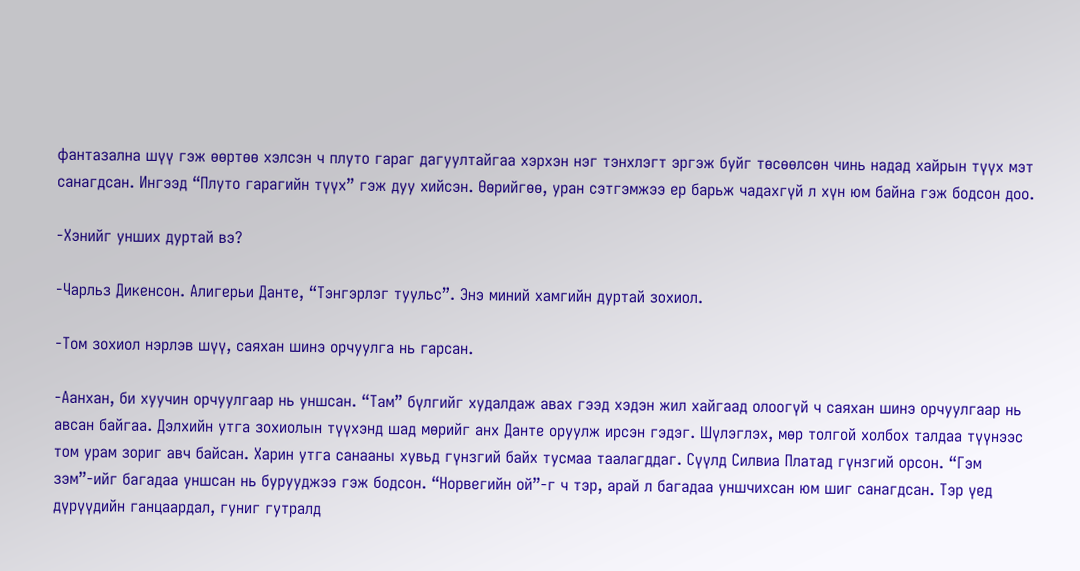фантазална шүү гэж өөртөө хэлсэн ч плуто гараг дагуултайгаа хэрхэн нэг тэнхлэгт эргэж буйг төсөөлсөн чинь надад хайрын түүх мэт санагдсан. Ингээд “Плуто гарагийн түүх” гэж дуу хийсэн. Өөрийгөө, уран сэтгэмжээ ер барьж чадахгүй л хүн юм байна гэж бодсон доо.

-Хэнийг унших дуртай вэ?

-Чарльз Дикенсон. Алигерьи Данте, “Тэнгэрлэг туульс”. Энэ миний хамгийн дуртай зохиол.

-Том зохиол нэрлэв шүү, саяхан шинэ орчуулга нь гарсан.

-Аанхан, би хуучин орчуулгаар нь уншсан. “Там” бүлгийг худалдаж авах гээд хэдэн жил хайгаад олоогүй ч саяхан шинэ орчуулгаар нь авсан байгаа. Дэлхийн утга зохиолын түүхэнд шад мөрийг анх Данте оруулж ирсэн гэдэг. Шүлэглэх, мөр толгой холбох талдаа түүнээс том урам зориг авч байсан. Харин утга санааны хувьд гүнзгий байх тусмаа таалагддаг. Сүүлд Силвиа Платад гүнзгий орсон. “Гэм зэм”-ийг багадаа уншсан нь бурууджээ гэж бодсон. “Норвегийн ой”-г ч тэр, арай л багадаа уншчихсан юм шиг санагдсан. Тэр үед дүрүүдийн ганцаардал, гуниг гутралд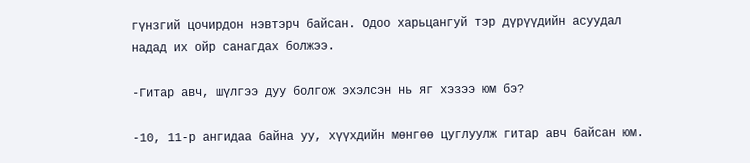гүнзгий цочирдон нэвтэрч байсан. Одоо харьцангуй тэр дүрүүдийн асуудал надад их ойр санагдах болжээ.

-Гитар авч, шүлгээ дуу болгож эхэлсэн нь яг хэзээ юм бэ?

-10, 11-р ангидаа байна уу, хүүхдийн мөнгөө цуглуулж гитар авч байсан юм.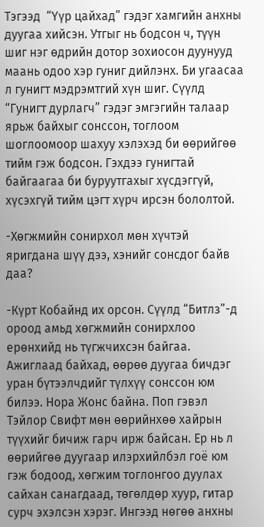Тэгээд  “Үүр цайхад” гэдэг хамгийн анхны дуугаа хийсэн. Утгыг нь бодсон ч, түүн шиг нэг өдрийн дотор зохиосон дуунууд маань одоо хэр гуниг дийлэнх. Би угаасаа л гунигт мэдрэмтгий хүн шиг. Сүүлд “Гунигт дурлагч” гэдэг эмгэгийн талаар ярьж байхыг сонссон, тоглоом шоглоомоор шахуу хэлэхэд би өөрийгөө тийм гэж бодсон. Гэхдээ гунигтай байгаагаа би буруутгахыг хүсдэггүй, хүсэхгүй тийм цэгт хүрч ирсэн бололтой.

-Хөгжмийн сонирхол мөн хүчтэй яригдана шүү дээ, хэнийг сонсдог байв даа?

-Күрт Кобайнд их орсон. Сүүлд “Битлз”-д ороод амьд хөгжмийн сонирхлоо ерөнхийд нь түгжчихсэн байгаа. Ажиглаад байхад, өөрөө дуугаа бичдэг уран бүтээлчдийг түлхүү сонссон юм билээ. Нора Жонс байна. Поп гэвэл Тэйлор Свифт мөн өөрийнхөө хайрын түүхийг бичиж гарч ирж байсан. Ер нь л өөрийгөө дуугаар илэрхийлбэл гоё юм гэж бодоод, хөгжим тоглонгоо дуулах сайхан санагдаад, төгөлдөр хуур, гитар сурч эхэлсэн хэрэг. Ингээд нөгөө анхны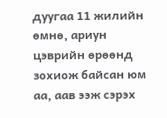дуугаа 11 жилийн өмнө, ариун цэврийн өрөөнд зохиож байсан юм аа, аав ээж сэрэх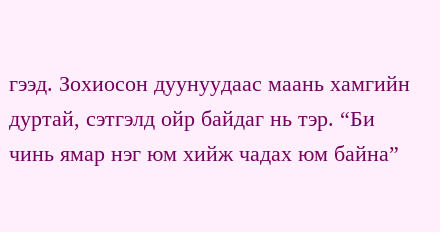гээд. Зохиосон дуунуудаас маань хамгийн дуртай, сэтгэлд ойр байдаг нь тэр. “Би чинь ямар нэг юм хийж чадах юм байна”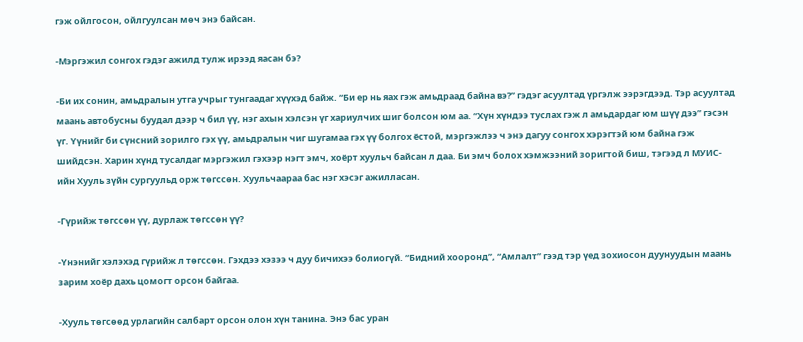гэж ойлгосон, ойлгуулсан мөч энэ байсан.

-Мэргэжил сонгох гэдэг ажилд тулж ирээд яасан бэ?

-Би их сонин, амьдралын утга учрыг тунгаадаг хүүхэд байж. “Би ер нь яах гэж амьдраад байна вэ?” гэдэг асуултад үргэлж ээрэгдээд. Тэр асуултад маань автобусны буудал дээр ч бил үү, нэг ахын хэлсэн үг хариулчих шиг болсон юм аа. “Хүн хүндээ туслах гэж л амьдардаг юм шүү дээ” гэсэн үг. Үүнийг би сүнсний зорилго гэх үү, амьдралын чиг шугамаа гэх үү болгох ёстой, мэргэжлээ ч энэ дагуу сонгох хэрэгтэй юм байна гэж шийдсэн. Харин хүнд тусалдаг мэргэжил гэхээр нэгт эмч, хоёрт хуульч байсан л даа. Би эмч болох хэмжээний зоригтой биш, тэгээд л МУИС-ийн Хууль зүйн сургуульд орж төгссөн. Хуульчаараа бас нэг хэсэг ажилласан.

-Гүрийж төгссөн үү, дурлаж төгссөн үү?

-Үнэнийг хэлэхэд гүрийж л төгссөн. Гэхдээ хэзээ ч дуу бичихээ болиогүй. “Бидний хооронд”, “Амлалт” гээд тэр үед зохиосон дуунуудын маань зарим хоёр дахь цомогт орсон байгаа.

-Хууль төгсөөд урлагийн салбарт орсон олон хүн танина. Энэ бас уран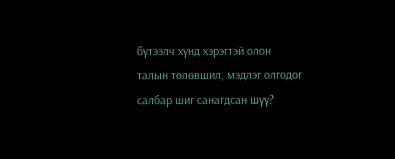бүтээлч хүнд хэрэгтэй олон талын төлөвшил, мэдлэг олгодог салбар шиг санагдсан шүү?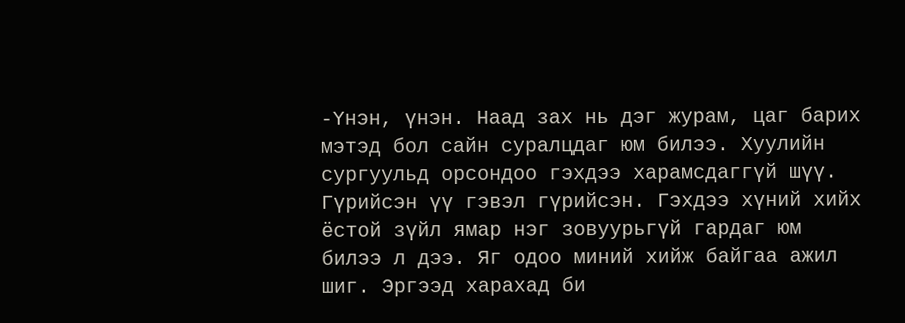-Үнэн, үнэн. Наад зах нь дэг журам, цаг барих мэтэд бол сайн суралцдаг юм билээ. Хуулийн сургуульд орсондоо гэхдээ харамсдаггүй шүү. Гүрийсэн үү гэвэл гүрийсэн. Гэхдээ хүний хийх ёстой зүйл ямар нэг зовуурьгүй гардаг юм билээ л дээ. Яг одоо миний хийж байгаа ажил шиг. Эргээд харахад би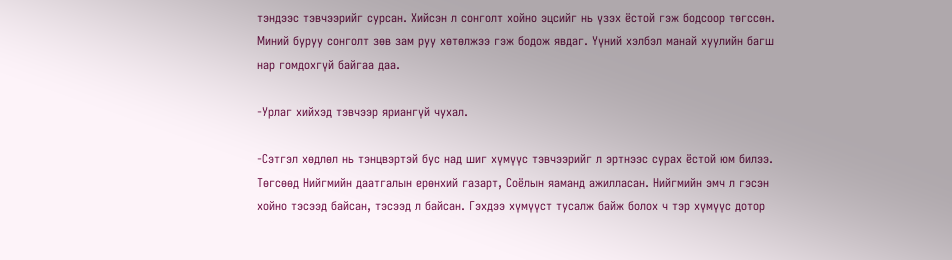тэндээс тэвчээрийг сурсан. Хийсэн л сонголт хойно эцсийг нь үзэх ёстой гэж бодсоор төгссөн. Миний буруу сонголт зөв зам руу хөтөлжээ гэж бодож явдаг. Үүний хэлбэл манай хуулийн багш нар гомдохгүй байгаа даа.

-Урлаг хийхэд тэвчээр яриангүй чухал.

-Сэтгэл хөдлөл нь тэнцвэртэй бус над шиг хүмүүс тэвчээрийг л эртнээс сурах ёстой юм билээ. Төгсөөд Нийгмийн даатгалын ерөнхий газарт, Соёлын яаманд ажилласан. Нийгмийн эмч л гэсэн хойно тэсээд байсан, тэсээд л байсан. Гэхдээ хүмүүст тусалж байж болох ч тэр хүмүүс дотор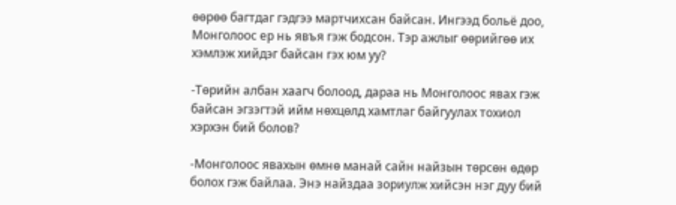өөрөө багтдаг гэдгээ мартчихсан байсан. Ингээд больё доо, Монголоос ер нь явъя гэж бодсон. Тэр ажлыг өөрийгөө их хэмлэж хийдэг байсан гэх юм уу?

-Төрийн албан хаагч болоод, дараа нь Монголоос явах гэж байсан эгзэгтэй ийм нөхцөлд хамтлаг байгуулах тохиол хэрхэн бий болов?

-Монголоос явахын өмнө манай сайн найзын төрсөн өдөр болох гэж байлаа. Энэ найздаа зориулж хийсэн нэг дуу бий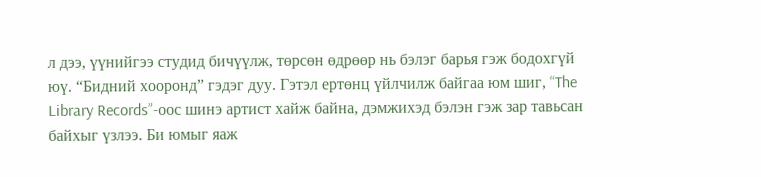л дээ, үүнийгээ студид бичүүлж, төрсөн өдрөөр нь бэлэг барья гэж бодохгүй юү. “Бидний хооронд” гэдэг дуу. Гэтэл ертөнц үйлчилж байгаа юм шиг, “The Library Records”-оос шинэ артист хайж байна, дэмжихэд бэлэн гэж зар тавьсан байхыг үзлээ. Би юмыг яаж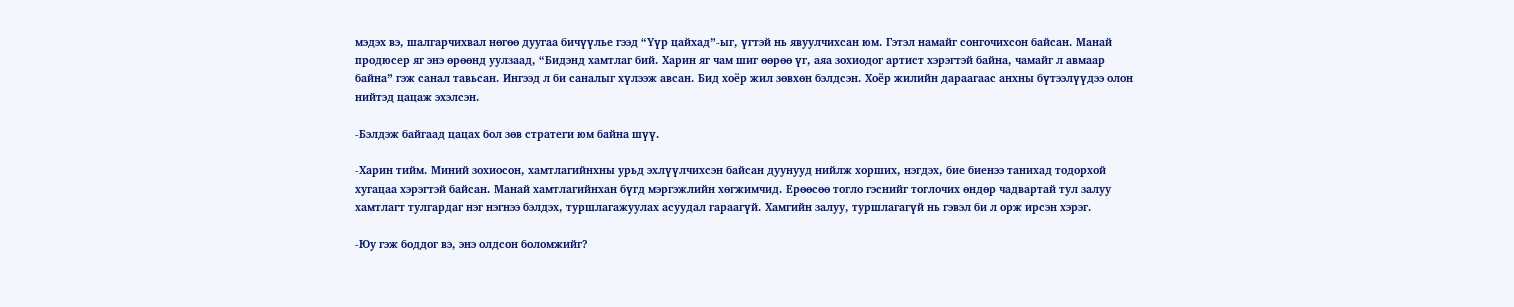мэдэх вэ, шалгарчихвал нөгөө дуугаа бичүүлье гээд “Үүр цайхад”-ыг, үгтэй нь явуулчихсан юм. Гэтэл намайг сонгочихсон байсан. Манай продюсер яг энэ өрөөнд уулзаад, “Бидэнд хамтлаг бий. Харин яг чам шиг өөрөө үг, аяа зохиодог артист хэрэгтэй байна, чамайг л авмаар байна” гэж санал тавьсан. Ингээд л би саналыг хүлээж авсан. Бид хоёр жил зөвхөн бэлдсэн. Хоёр жилийн дараагаас анхны бүтээлүүдээ олон нийтэд цацаж эхэлсэн.

-Бэлдэж байгаад цацах бол зөв стратеги юм байна шүү.

-Харин тийм. Миний зохиосон, хамтлагийнхны урьд эхлүүлчихсэн байсан дуунууд нийлж хорших, нэгдэх, бие биенээ танихад тодорхой хугацаа хэрэгтэй байсан. Манай хамтлагийнхан бүгд мэргэжлийн хөгжимчид. Ерөөсөө тогло гэснийг тоглочих өндөр чадвартай тул залуу хамтлагт тулгардаг нэг нэгнээ бэлдэх, туршлагажуулах асуудал гараагүй. Хамгийн залуу, туршлагагүй нь гэвэл би л орж ирсэн хэрэг.

-Юу гэж боддог вэ, энэ олдсон боломжийг?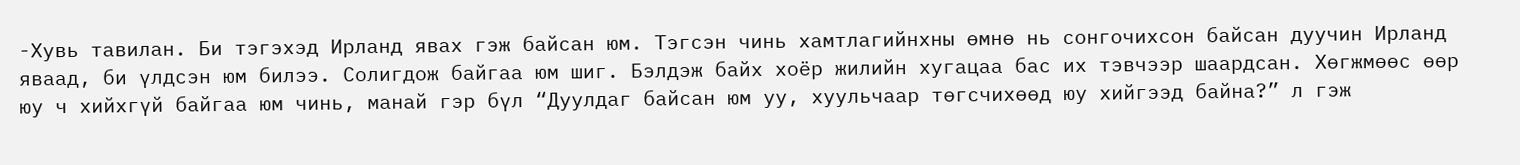-Хувь тавилан. Би тэгэхэд Ирланд явах гэж байсан юм. Тэгсэн чинь хамтлагийнхны өмнө нь сонгочихсон байсан дуучин Ирланд яваад, би үлдсэн юм билээ. Солигдож байгаа юм шиг. Бэлдэж байх хоёр жилийн хугацаа бас их тэвчээр шаардсан. Хөгжмөөс өөр юу ч хийхгүй байгаа юм чинь, манай гэр бүл “Дуулдаг байсан юм уу, хуульчаар төгсчихөөд юу хийгээд байна?” л гэж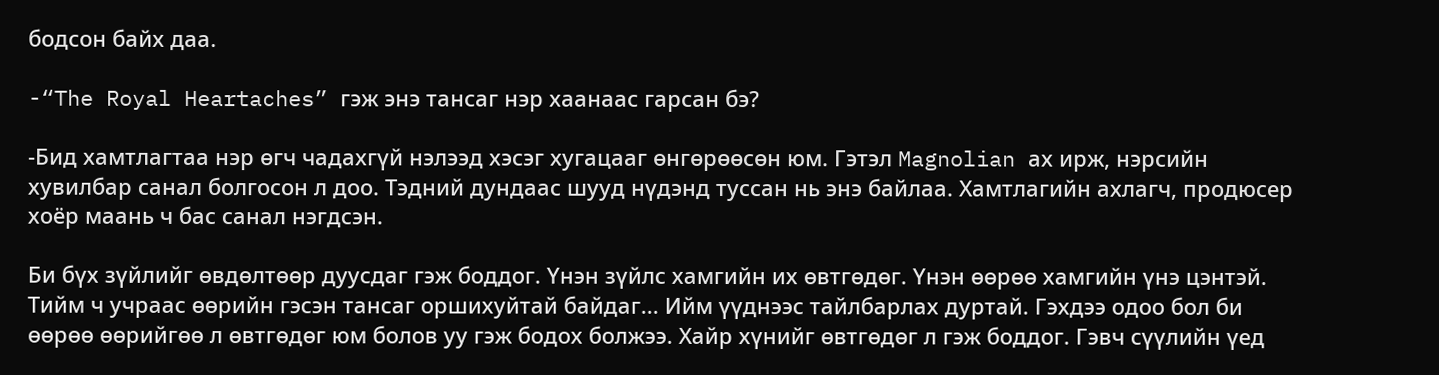бодсон байх даа.

-“The Royal Heartaches” гэж энэ тансаг нэр хаанаас гарсан бэ?

-Бид хамтлагтаа нэр өгч чадахгүй нэлээд хэсэг хугацааг өнгөрөөсөн юм. Гэтэл Magnolian ах ирж, нэрсийн хувилбар санал болгосон л доо. Тэдний дундаас шууд нүдэнд туссан нь энэ байлаа. Хамтлагийн ахлагч, продюсер хоёр маань ч бас санал нэгдсэн.

Би бүх зүйлийг өвдөлтөөр дуусдаг гэж боддог. Үнэн зүйлс хамгийн их өвтгөдөг. Үнэн өөрөө хамгийн үнэ цэнтэй. Тийм ч учраас өөрийн гэсэн тансаг оршихуйтай байдаг... Ийм үүднээс тайлбарлах дуртай. Гэхдээ одоо бол би өөрөө өөрийгөө л өвтгөдөг юм болов уу гэж бодох болжээ. Хайр хүнийг өвтгөдөг л гэж боддог. Гэвч сүүлийн үед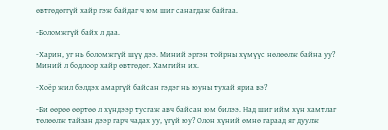өвтгөдөггүй хайр гэж байдаг ч юм шиг санагдаж байгаа.

-Боломжгүй байх л даа.

-Харин, уг нь боломжгүй шүү дээ. Миний эргэн тойрны хүмүүс нөлөөлж байна уу? Миний л бодлоор хайр өвтгөдөг. Хамгийн их.

-Хоёр жил бэлдэх амаргүй байсан гэдэг нь юуны тухай яриа вэ?

-Би өөрөө өөртөө л хүндээр тусгаж авч байсан юм билээ. Над шиг ийм хүн хамтлаг төлөөлж тайзан дээр гарч чадах уу, үгүй юу? Олон хүний өмнө гараад яг дуулж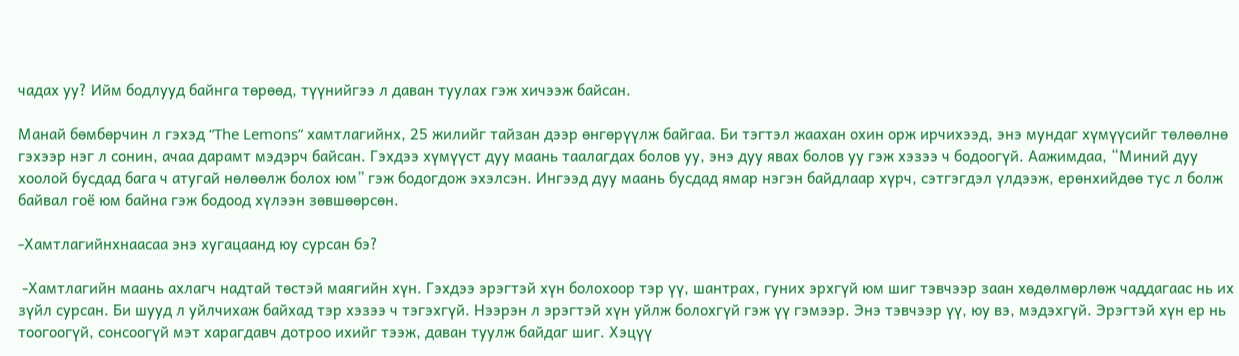чадах уу? Ийм бодлууд байнга төрөөд, түүнийгээ л даван туулах гэж хичээж байсан.

Манай бөмбөрчин л гэхэд “The Lemons” хамтлагийнх, 25 жилийг тайзан дээр өнгөрүүлж байгаа. Би тэгтэл жаахан охин орж ирчихээд, энэ мундаг хүмүүсийг төлөөлнө гэхээр нэг л сонин, ачаа дарамт мэдэрч байсан. Гэхдээ хүмүүст дуу маань таалагдах болов уу, энэ дуу явах болов уу гэж хэзээ ч бодоогүй. Аажимдаа, “Миний дуу хоолой бусдад бага ч атугай нөлөөлж болох юм” гэж бодогдож эхэлсэн. Ингээд дуу маань бусдад ямар нэгэн байдлаар хүрч, сэтгэгдэл үлдээж, ерөнхийдөө тус л болж байвал гоё юм байна гэж бодоод хүлээн зөвшөөрсөн.

-Хамтлагийнхнаасаа энэ хугацаанд юу сурсан бэ?

 -Хамтлагийн маань ахлагч надтай төстэй маягийн хүн. Гэхдээ эрэгтэй хүн болохоор тэр үү, шантрах, гуних эрхгүй юм шиг тэвчээр заан хөдөлмөрлөж чаддагаас нь их зүйл сурсан. Би шууд л уйлчихаж байхад тэр хэзээ ч тэгэхгүй. Нээрэн л эрэгтэй хүн уйлж болохгүй гэж үү гэмээр. Энэ тэвчээр үү, юу вэ, мэдэхгүй. Эрэгтэй хүн ер нь тоогоогүй, сонсоогүй мэт харагдавч дотроо ихийг тээж, даван туулж байдаг шиг. Хэцүү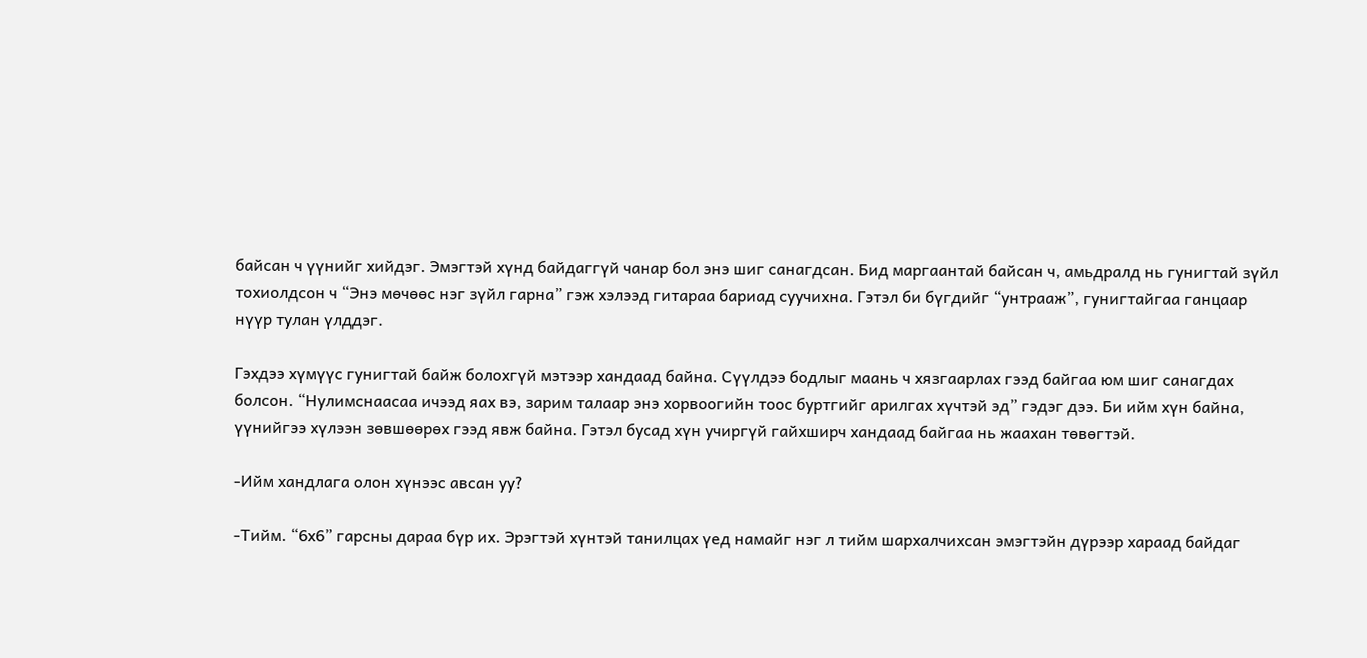байсан ч үүнийг хийдэг. Эмэгтэй хүнд байдаггүй чанар бол энэ шиг санагдсан. Бид маргаантай байсан ч, амьдралд нь гунигтай зүйл тохиолдсон ч “Энэ мөчөөс нэг зүйл гарна” гэж хэлээд гитараа бариад суучихна. Гэтэл би бүгдийг “унтрааж”, гунигтайгаа ганцаар нүүр тулан үлддэг.

Гэхдээ хүмүүс гунигтай байж болохгүй мэтээр хандаад байна. Сүүлдээ бодлыг маань ч хязгаарлах гээд байгаа юм шиг санагдах болсон. “Нулимснаасаа ичээд яах вэ, зарим талаар энэ хорвоогийн тоос буртгийг арилгах хүчтэй эд” гэдэг дээ. Би ийм хүн байна, үүнийгээ хүлээн зөвшөөрөх гээд явж байна. Гэтэл бусад хүн учиргүй гайхширч хандаад байгаа нь жаахан төвөгтэй.

-Ийм хандлага олон хүнээс авсан уу?

-Тийм. “6х6” гарсны дараа бүр их. Эрэгтэй хүнтэй танилцах үед намайг нэг л тийм шархалчихсан эмэгтэйн дүрээр хараад байдаг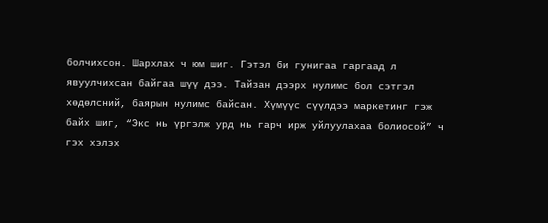болчихсон. Шархлах ч юм шиг. Гэтэл би гунигаа гаргаад л явуулчихсан байгаа шүү дээ. Тайзан дээрх нулимс бол сэтгэл хөдөлсний, баярын нулимс байсан. Хүмүүс сүүлдээ маркетинг гэж байх шиг, “Экс нь үргэлж урд нь гарч ирж уйлуулахаа болиосой” ч гэх хэлэх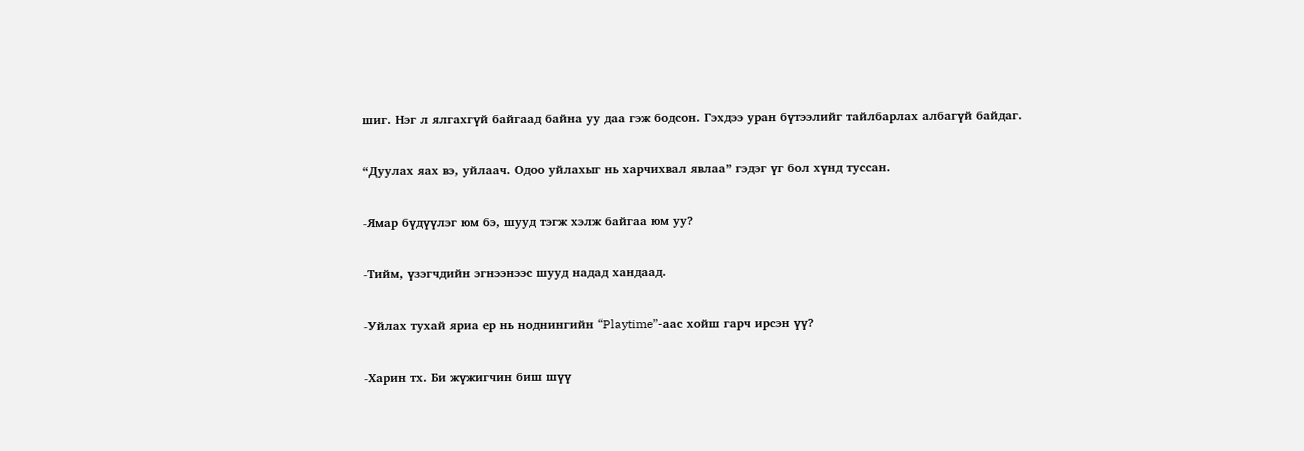шиг. Нэг л ялгахгүй байгаад байна уу даа гэж бодсон. Гэхдээ уран бүтээлийг тайлбарлах албагүй байдаг.

“Дуулах яах вэ, уйлаач. Одоо уйлахыг нь харчихвал явлаа” гэдэг үг бол хүнд туссан.

-Ямар бүдүүлэг юм бэ, шууд тэгж хэлж байгаа юм уу?

-Тийм, үзэгчдийн эгнээнээс шууд надад хандаад.

-Уйлах тухай яриа ер нь ноднингийн “Playtime”-аас хойш гарч ирсэн үү?

-Харин тх. Би жүжигчин биш шүү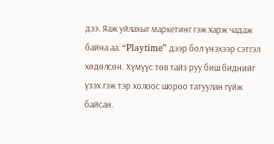дээ. Яаж уйлахыг маркетинг гэж харж чадаж байна аа. “Playtime” дээр бол үнэхээр сэтгэл хөдөлсөн. Хүмүүс төв тайз руу биш биднийг үзэх гэж тэр холоос шороо татуулан гүйж байсан.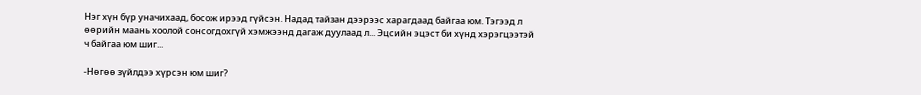Нэг хүн бүр уначихаад, босож ирээд гүйсэн. Надад тайзан дээрээс харагдаад байгаа юм. Тэгээд л өөрийн маань хоолой сонсогдохгүй хэмжээнд дагаж дуулаад л... Эцсийн эцэст би хүнд хэрэгцээтэй  ч байгаа юм шиг...

-Нөгөө зүйлдээ хүрсэн юм шиг?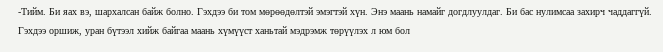-Тийм. Би яах вэ, шархалсан байж болно. Гэхдээ би том мөрөөдөлтэй эмэгтэй хүн. Энэ маань намайг догдлуулдаг. Би бас нулимсаа захирч чаддаггүй. Гэхдээ оршиж, уран бүтээл хийж байгаа маань хүмүүст ханьтай мэдрэмж төрүүлэх л юм бол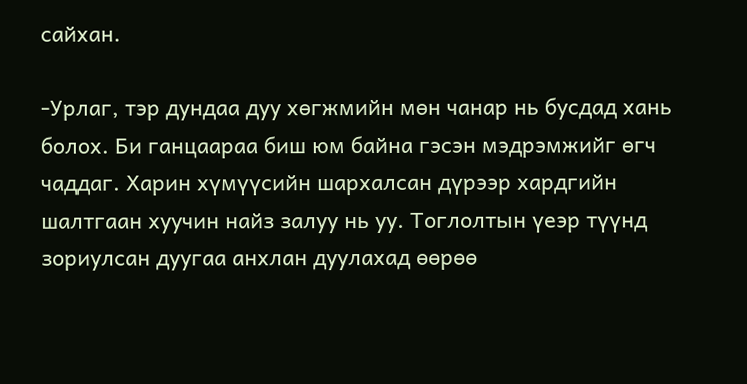сайхан.

-Урлаг, тэр дундаа дуу хөгжмийн мөн чанар нь бусдад хань болох. Би ганцаараа биш юм байна гэсэн мэдрэмжийг өгч чаддаг. Харин хүмүүсийн шархалсан дүрээр хардгийн шалтгаан хуучин найз залуу нь уу. Тоглолтын үеэр түүнд зориулсан дуугаа анхлан дуулахад өөрөө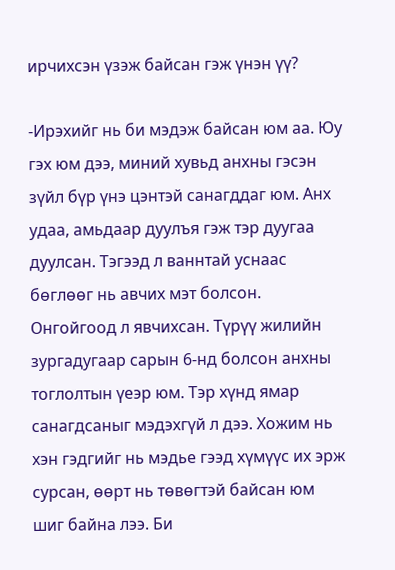ирчихсэн үзэж байсан гэж үнэн үү?

-Ирэхийг нь би мэдэж байсан юм аа. Юу гэх юм дээ, миний хувьд анхны гэсэн зүйл бүр үнэ цэнтэй санагддаг юм. Анх удаа, амьдаар дуулъя гэж тэр дуугаа дуулсан. Тэгээд л ваннтай уснаас бөглөөг нь авчих мэт болсон. Онгойгоод л явчихсан. Түрүү жилийн зургадугаар сарын 6-нд болсон анхны тоглолтын үеэр юм. Тэр хүнд ямар санагдсаныг мэдэхгүй л дээ. Хожим нь хэн гэдгийг нь мэдье гээд хүмүүс их эрж сурсан, өөрт нь төвөгтэй байсан юм шиг байна лээ. Би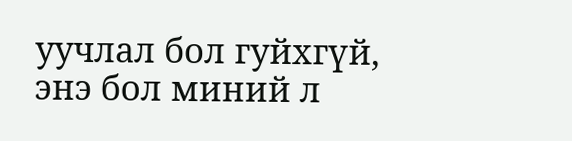уучлал бол гуйхгүй, энэ бол миний л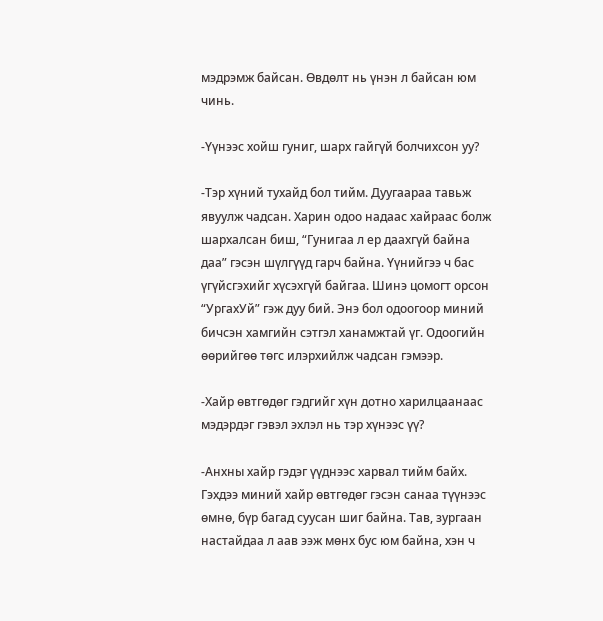мэдрэмж байсан. Өвдөлт нь үнэн л байсан юм чинь.

-Үүнээс хойш гуниг, шарх гайгүй болчихсон уу?

-Тэр хүний тухайд бол тийм. Дуугаараа тавьж явуулж чадсан. Харин одоо надаас хайраас болж шархалсан биш, “Гунигаа л ер даахгүй байна даа” гэсэн шүлгүүд гарч байна. Үүнийгээ ч бас үгүйсгэхийг хүсэхгүй байгаа. Шинэ цомогт орсон “УргахУй” гэж дуу бий. Энэ бол одоогоор миний бичсэн хамгийн сэтгэл ханамжтай үг. Одоогийн өөрийгөө төгс илэрхийлж чадсан гэмээр.

-Хайр өвтгөдөг гэдгийг хүн дотно харилцаанаас мэдэрдэг гэвэл эхлэл нь тэр хүнээс үү?

-Анхны хайр гэдэг үүднээс харвал тийм байх. Гэхдээ миний хайр өвтгөдөг гэсэн санаа түүнээс өмнө, бүр багад суусан шиг байна. Тав, зургаан настайдаа л аав ээж мөнх бус юм байна, хэн ч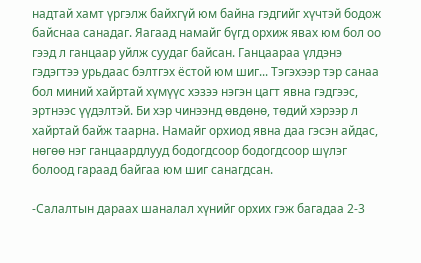надтай хамт үргэлж байхгүй юм байна гэдгийг хүчтэй бодож байснаа санадаг. Яагаад намайг бүгд орхиж явах юм бол оо гээд л ганцаар уйлж суудаг байсан. Ганцаараа үлдэнэ гэдэгтээ урьдаас бэлтгэх ёстой юм шиг... Тэгэхээр тэр санаа бол миний хайртай хүмүүс хэзээ нэгэн цагт явна гэдгээс, эртнээс үүдэлтэй. Би хэр чинээнд өвдөнө, төдий хэрээр л хайртай байж таарна. Намайг орхиод явна даа гэсэн айдас, нөгөө нэг ганцаардлууд бодогдсоор бодогдсоор шүлэг болоод гараад байгаа юм шиг санагдсан.

-Салалтын дараах шаналал хүнийг орхих гэж багадаа 2-3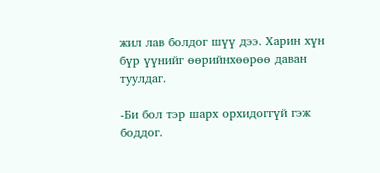жил лав болдог шүү дээ. Харин хүн бүр үүнийг өөрийнхөөрөө даван туулдаг.

-Би бол тэр шарх орхидоггүй гэж боддог.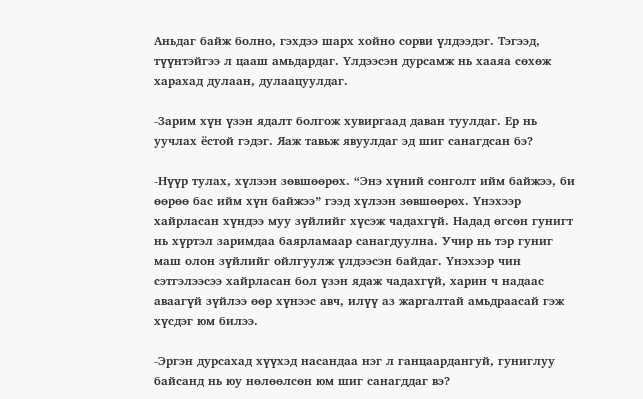Аньдаг байж болно, гэхдээ шарх хойно сорви үлдээдэг. Тэгээд, түүнтэйгээ л цааш амьдардаг. Үлдээсэн дурсамж нь хааяа сөхөж харахад дулаан, дулаацуулдаг.

-Зарим хүн үзэн ядалт болгож хувиргаад даван туулдаг. Ер нь уучлах ёстой гэдэг. Яаж тавьж явуулдаг эд шиг санагдсан бэ?

-Нүүр тулах, хүлээн зөвшөөрөх. “Энэ хүний сонголт ийм байжээ, би өөрөө бас ийм хүн байжээ” гээд хүлээн зөвшөөрөх. Үнэхээр хайрласан хүндээ муу зүйлийг хүсэж чадахгүй. Надад өгсөн гунигт нь хүртэл заримдаа баярламаар санагдуулна. Учир нь тэр гуниг маш олон зүйлийг ойлгуулж үлдээсэн байдаг. Үнэхээр чин сэтгэлээсээ хайрласан бол үзэн ядаж чадахгүй, харин ч надаас аваагүй зүйлээ өөр хүнээс авч, илүү аз жаргалтай амьдраасай гэж хүсдэг юм билээ.

-Эргэн дурсахад хүүхэд насандаа нэг л ганцаардангуй, гуниглуу байсанд нь юу нөлөөлсөн юм шиг санагддаг вэ?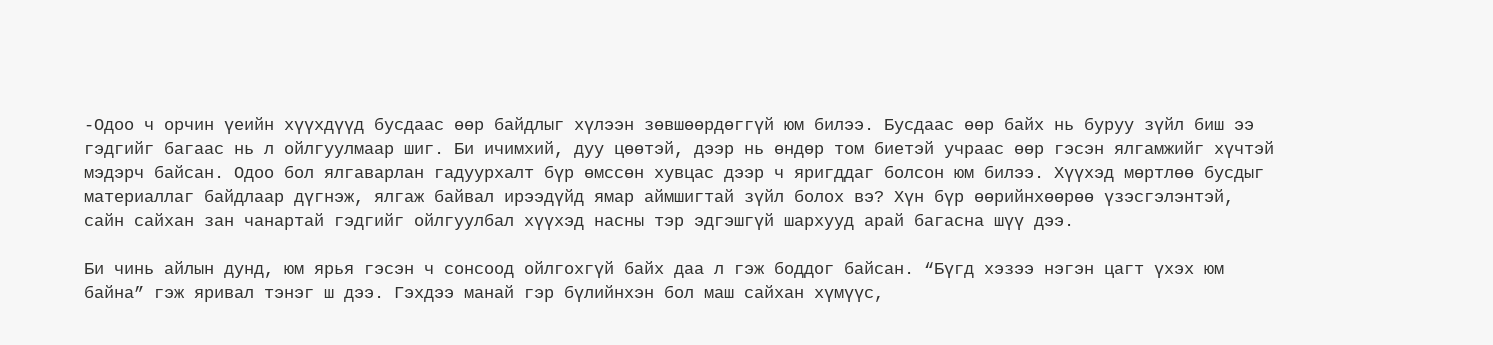-Одоо ч орчин үеийн хүүхдүүд бусдаас өөр байдлыг хүлээн зөвшөөрдөггүй юм билээ. Бусдаас өөр байх нь буруу зүйл биш ээ гэдгийг багаас нь л ойлгуулмаар шиг. Би ичимхий, дуу цөөтэй, дээр нь өндөр том биетэй учраас өөр гэсэн ялгамжийг хүчтэй мэдэрч байсан. Одоо бол ялгаварлан гадуурхалт бүр өмссөн хувцас дээр ч яригддаг болсон юм билээ. Хүүхэд мөртлөө бусдыг материаллаг байдлаар дүгнэж, ялгаж байвал ирээдүйд ямар аймшигтай зүйл болох вэ? Хүн бүр өөрийнхөөрөө үзэсгэлэнтэй, сайн сайхан зан чанартай гэдгийг ойлгуулбал хүүхэд насны тэр эдгэшгүй шархууд арай багасна шүү дээ.

Би чинь айлын дунд, юм ярья гэсэн ч сонсоод ойлгохгүй байх даа л гэж боддог байсан. “Бүгд хэзээ нэгэн цагт үхэх юм байна” гэж яривал тэнэг ш дээ. Гэхдээ манай гэр бүлийнхэн бол маш сайхан хүмүүс,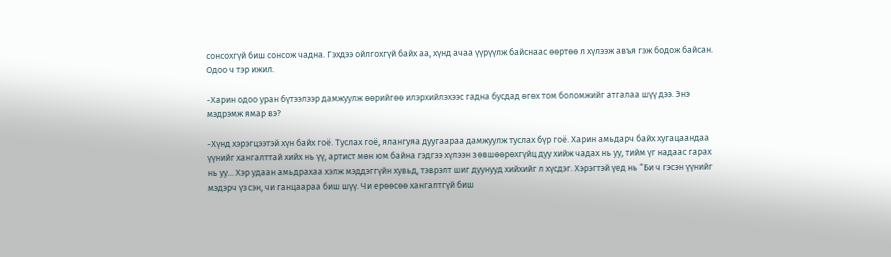сонсохгүй биш сонсож чадна. Гэхдээ ойлгохгүй байх аа, хүнд ачаа үүрүүлж байснаас өөртөө л хүлээж авъя гэж бодож байсан. Одоо ч тэр ижил.

-Харин одоо уран бүтээлээр дамжуулж өөрийгөө илэрхийлэхээс гадна бусдад өгөх том боломжийг атгалаа шүү дээ. Энэ мэдрэмж ямар вэ?

-Хүнд хэрэгцээтэй хүн байх гоё. Туслах гоё, ялангуяа дуугаараа дамжуулж туслах бүр гоё. Харин амьдарч байх хугацаандаа үүнийг хангалттай хийх нь үү, артист мөн юм байна гэдгээ хүлээн зөвшөөрөхгүйц дуу хийж чадах нь уу, тийм үг надаас гарах нь уу... Хэр удаан амьдрахаа хэлж мэддэггүйн хувьд, тэврэлт шиг дуунууд хийхийг л хүсдэг. Хэрэгтэй үед нь “Би ч гэсэн үүнийг мэдэрч үзсэн, чи ганцаараа биш шүү. Чи ерөөсөө хангалтгүй биш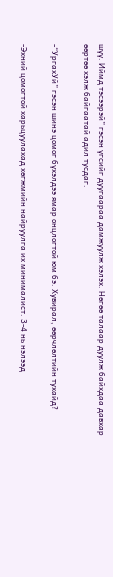шүү. Иймд тэсээрэй” гэсэн үгсийг дуугаараа дамжуулж хэлэх. Нөгөө талаар дуулж байхдаа давхар өөртөө хэлж байгаатай адил тусдаг.

-“УргахУй” гэсэн шинэ цомог бүхэлдээ ямар онцлогтой юм бэ. Хувирал, өөрчлөлтийн тухайд?

-Эхний цомогтой харьцуулахад хөгжмийн найруулга их минималист. 3-4 нь нэлээд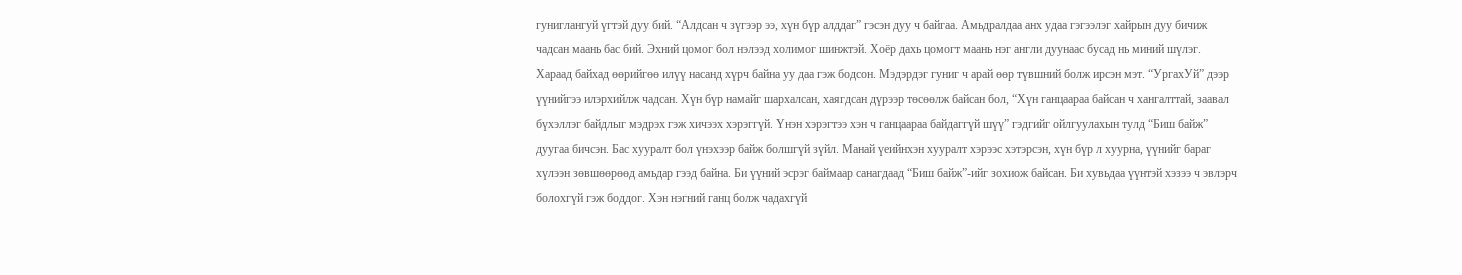гуниглангуй үгтэй дуу бий. “Алдсан ч зүгээр ээ, хүн бүр алддаг” гэсэн дуу ч байгаа. Амьдралдаа анх удаа гэгээлэг хайрын дуу бичиж чадсан маань бас бий. Эхний цомог бол нэлээд холимог шинжтэй. Хоёр дахь цомогт маань нэг англи дуунаас бусад нь миний шүлэг. Хараад байхад өөрийгөө илүү насанд хүрч байна уу даа гэж бодсон. Мэдэрдэг гуниг ч арай өөр түвшний болж ирсэн мэт. “УргахУй” дээр үүнийгээ илэрхийлж чадсан. Хүн бүр намайг шархалсан, хаягдсан дүрээр төсөөлж байсан бол, “Хүн ганцаараа байсан ч хангалттай, заавал бүхэллэг байдлыг мэдрэх гэж хичээх хэрэггүй. Үнэн хэрэгтээ хэн ч ганцаараа байдаггүй шүү” гэдгийг ойлгуулахын тулд “Биш байж” дуугаа бичсэн. Бас хууралт бол үнэхээр байж болшгүй зүйл. Манай үеийнхэн хууралт хэрээс хэтэрсэн, хүн бүр л хуурна, үүнийг бараг хүлээн зөвшөөрөөд амьдар гээд байна. Би үүний эсрэг баймаар санагдаад “Биш байж”-ийг зохиож байсан. Би хувьдаа үүнтэй хэзээ ч эвлэрч болохгүй гэж боддог. Хэн нэгний ганц болж чадахгүй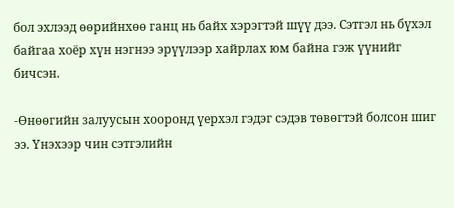бол эхлээд өөрийнхөө ганц нь байх хэрэгтэй шүү дээ. Сэтгэл нь бүхэл байгаа хоёр хүн нэгнээ эрүүлээр хайрлах юм байна гэж үүнийг бичсэн.

-Өнөөгийн залуусын хооронд үерхэл гэдэг сэдэв төвөгтэй болсон шиг ээ. Үнэхээр чин сэтгэлийн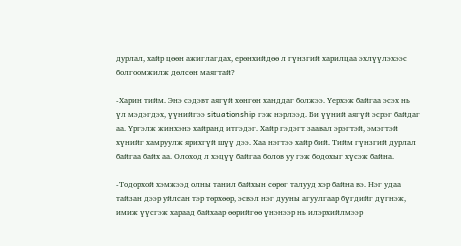дурлал, хайр цөөн ажиглагдах, ерөнхийдөө л гүнзгий харилцаа эхлүүлэхээс болгоомжилж дөлсөн маягтай?

-Харин тийм. Энэ сэдэвт аягүй хөнгөн ханддаг болжээ. Үерхэж байгаа эсэх нь үл мэдэгдэх, үүнийгээ situationship гэж нэрлээд. Би үүний аягүй эсрэг байдаг аа. Үргэлж жинхэнэ хайранд итгэдэг. Хайр гэдэгт заавал эрэгтэй, эмэгтэй хүнийг хамруулж ярихгүй шүү дээ. Хаа нэгтээ хайр бий. Тийм гүнзгий дурлал байгаа байх аа. Олоход л хэцүү байгаа болов уу гэж бодохыг хүсэж байна.

-Тодорхой хэмжээд олны танил байхын сөрөг талууд хэр байна вэ. Нэг удаа тайзан дээр уйлсан тэр төрхөөр, эсвэл нэг дууны агуулгаар бүгдийг дүгнэж, имиж үүсгэж хараад байхаар өөрийгөө үнэнээр нь илэрхийлмээр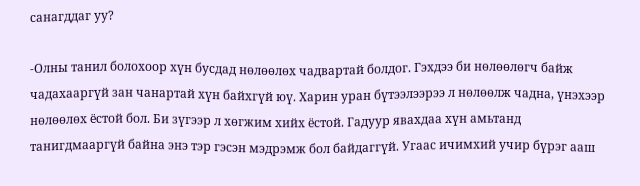санагддаг уу?

-Олны танил болохоор хүн бусдад нөлөөлөх чадвартай болдог. Гэхдээ би нөлөөлөгч байж чадахааргүй зан чанартай хүн байхгүй юү. Харин уран бүтээлээрээ л нөлөөлж чадна, үнэхээр нөлөөлөх ёстой бол. Би зүгээр л хөгжим хийх ёстой. Гадуур явахдаа хүн амьтанд танигдмааргүй байна энэ тэр гэсэн мэдрэмж бол байдаггүй. Угаас ичимхий учир бүрэг ааш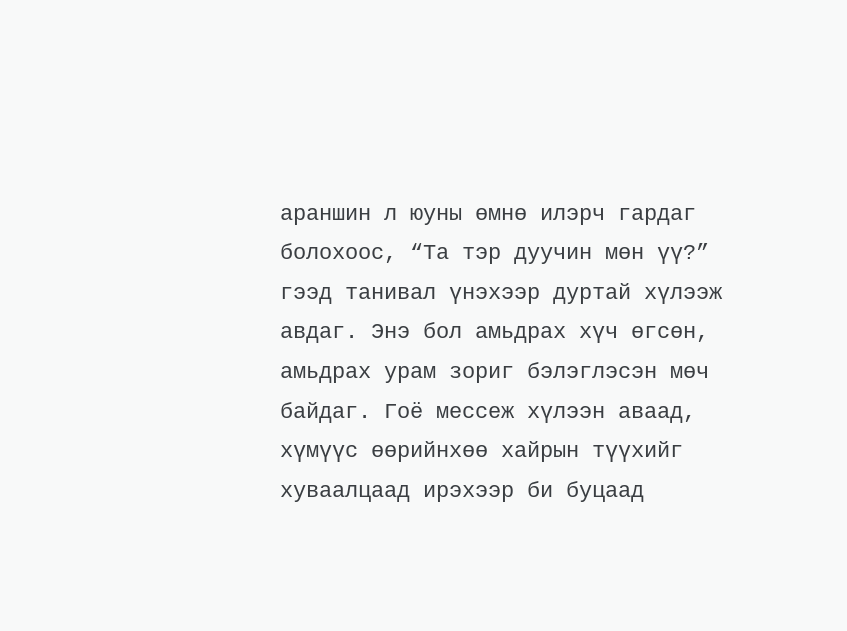араншин л юуны өмнө илэрч гардаг болохоос, “Та тэр дуучин мөн үү?” гээд танивал үнэхээр дуртай хүлээж авдаг. Энэ бол амьдрах хүч өгсөн, амьдрах урам зориг бэлэглэсэн мөч байдаг. Гоё мессеж хүлээн аваад, хүмүүс өөрийнхөө хайрын түүхийг хуваалцаад ирэхээр би буцаад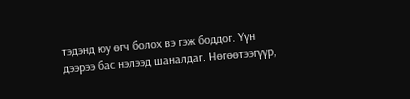тэдэнд юу өгч болох вэ гэж боддог. Үүн дээрээ бас нэлээд шаналдаг. Нөгөөтээгүүр,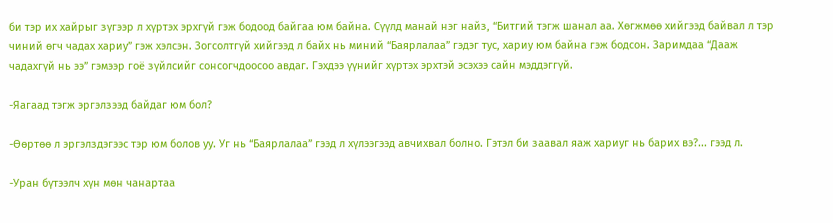би тэр их хайрыг зүгээр л хүртэх эрхгүй гэж бодоод байгаа юм байна. Сүүлд манай нэг найз, “Битгий тэгж шанал аа. Хөгжмөө хийгээд байвал л тэр чиний өгч чадах хариу” гэж хэлсэн. Зогсолтгүй хийгээд л байх нь миний “Баярлалаа” гэдэг тус, хариу юм байна гэж бодсон. Заримдаа “Дааж чадахгүй нь ээ” гэмээр гоё зүйлсийг сонсогчдоосоо авдаг. Гэхдээ үүнийг хүртэх эрхтэй эсэхээ сайн мэддэггүй.

-Яагаад тэгж эргэлзээд байдаг юм бол?

-Өөртөө л эргэлздэгээс тэр юм болов уу. Уг нь “Баярлалаа” гээд л хүлээгээд авчихвал болно. Гэтэл би заавал яаж хариуг нь барих вэ?... гээд л.

-Уран бүтээлч хүн мөн чанартаа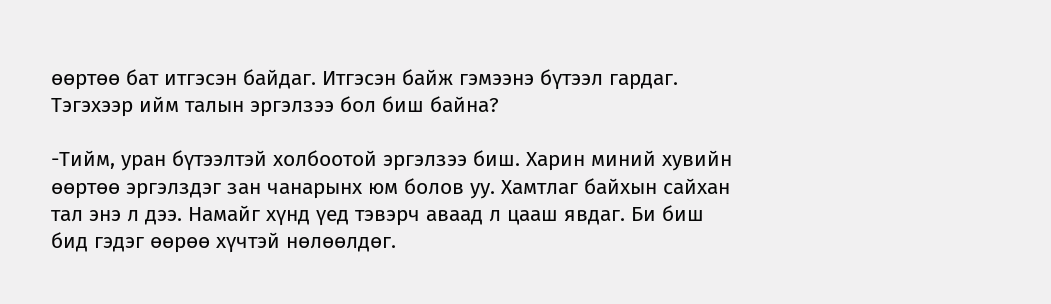өөртөө бат итгэсэн байдаг. Итгэсэн байж гэмээнэ бүтээл гардаг. Тэгэхээр ийм талын эргэлзээ бол биш байна?

-Тийм, уран бүтээлтэй холбоотой эргэлзээ биш. Харин миний хувийн өөртөө эргэлздэг зан чанарынх юм болов уу. Хамтлаг байхын сайхан тал энэ л дээ. Намайг хүнд үед тэвэрч аваад л цааш явдаг. Би биш бид гэдэг өөрөө хүчтэй нөлөөлдөг.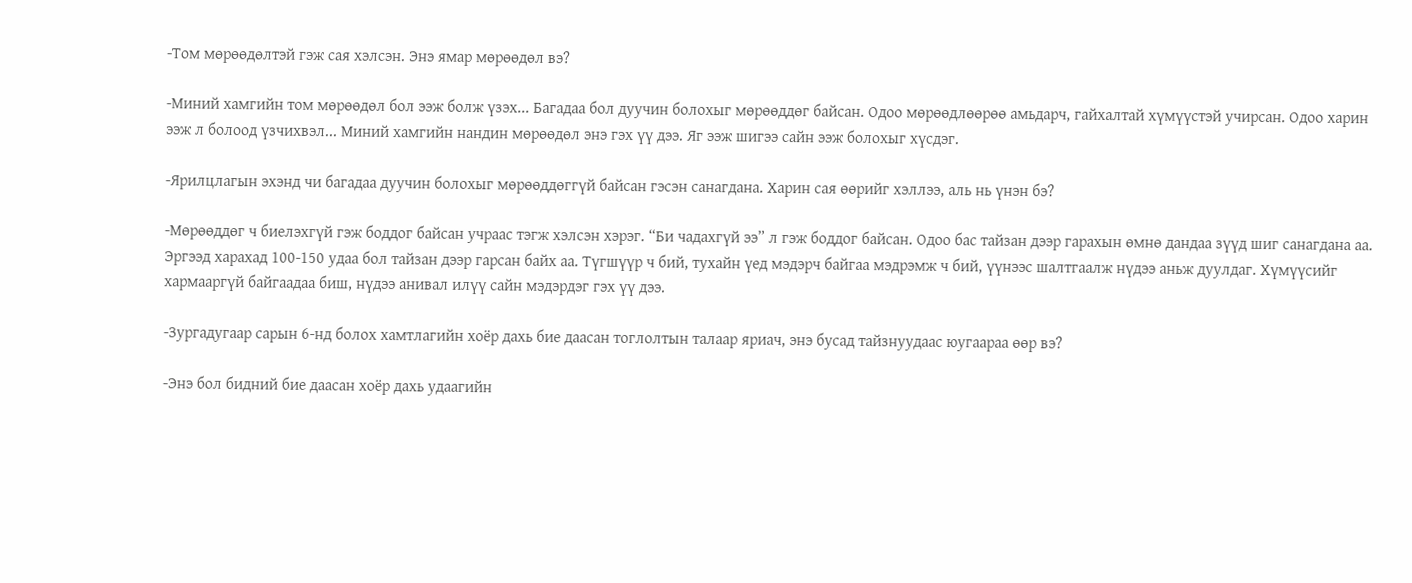-Том мөрөөдөлтэй гэж сая хэлсэн. Энэ ямар мөрөөдөл вэ?

-Миний хамгийн том мөрөөдөл бол ээж болж үзэх... Багадаа бол дуучин болохыг мөрөөддөг байсан. Одоо мөрөөдлөөрөө амьдарч, гайхалтай хүмүүстэй учирсан. Одоо харин ээж л болоод үзчихвэл... Миний хамгийн нандин мөрөөдөл энэ гэх үү дээ. Яг ээж шигээ сайн ээж болохыг хүсдэг.

-Ярилцлагын эхэнд чи багадаа дуучин болохыг мөрөөддөггүй байсан гэсэн санагдана. Харин сая өөрийг хэллээ, аль нь үнэн бэ?

-Мөрөөддөг ч биелэхгүй гэж боддог байсан учраас тэгж хэлсэн хэрэг. “Би чадахгүй ээ” л гэж боддог байсан. Одоо бас тайзан дээр гарахын өмнө дандаа зүүд шиг санагдана аа. Эргээд харахад 100-150 удаа бол тайзан дээр гарсан байх аа. Түгшүүр ч бий, тухайн үед мэдэрч байгаа мэдрэмж ч бий, үүнээс шалтгаалж нүдээ аньж дуулдаг. Хүмүүсийг хармааргүй байгаадаа биш, нүдээ анивал илүү сайн мэдэрдэг гэх үү дээ.

-Зургадугаар сарын 6-нд болох хамтлагийн хоёр дахь бие даасан тоглолтын талаар яриач, энэ бусад тайзнуудаас юугаараа өөр вэ?

-Энэ бол бидний бие даасан хоёр дахь удаагийн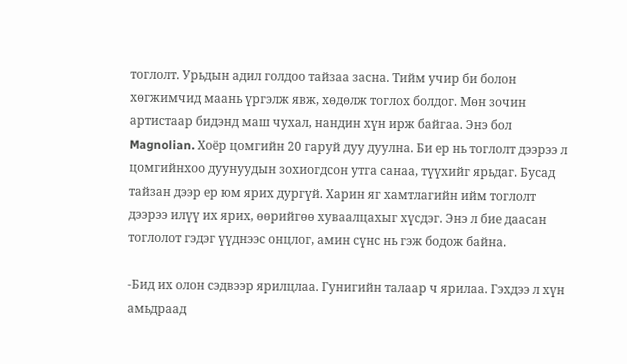тоглолт. Урьдын адил голдоо тайзаа засна. Тийм учир би болон хөгжимчид маань үргэлж явж, хөдөлж тоглох болдог. Мөн зочин артистаар бидэнд маш чухал, нандин хүн ирж байгаа. Энэ бол Magnolian. Хоёр цомгийн 20 гаруй дуу дуулна. Би ер нь тоглолт дээрээ л цомгийнхоо дуунуудын зохиогдсон утга санаа, түүхийг ярьдаг. Бусад тайзан дээр ер юм ярих дургүй. Харин яг хамтлагийн ийм тоглолт дээрээ илүү их ярих, өөрийгөө хуваалцахыг хүсдэг. Энэ л бие даасан тоглолот гэдэг үүднээс онцлог, амин сүнс нь гэж бодож байна.

-Бид их олон сэдвээр ярилцлаа. Гунигийн талаар ч ярилаа. Гэхдээ л хүн амьдраад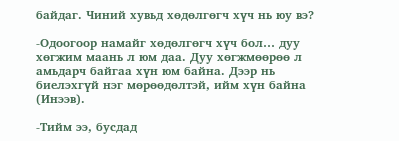байдаг. Чиний хувьд хөдөлгөгч хүч нь юу вэ?

-Одоогоор намайг хөдөлгөгч хүч бол… дуу хөгжим маань л юм даа. Дуу хөгжмөөрөө л амьдарч байгаа хүн юм байна. Дээр нь биелэхгүй нэг мөрөөдөлтэй, ийм хүн байна (Инээв).

-Тийм ээ, бусдад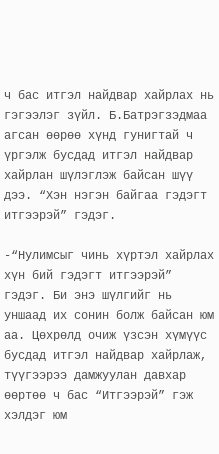ч бас итгэл найдвар хайрлах нь гэгээлэг зүйл. Б.Батрэгзэдмаа агсан өөрөө хүнд гунигтай ч үргэлж бусдад итгэл найдвар хайрлан шүлэглэж байсан шүү дээ. “Хэн нэгэн байгаа гэдэгт итгээрэй” гэдэг.

-“Нулимсыг чинь хүртэл хайрлах хүн бий гэдэгт итгээрэй” гэдэг. Би энэ шүлгийг нь уншаад их сонин болж байсан юм аа. Цөхрөлд очиж үзсэн хүмүүс бусдад итгэл найдвар хайрлаж, түүгээрээ дамжуулан давхар өөртөө ч бас “Итгээрэй” гэж хэлдэг юм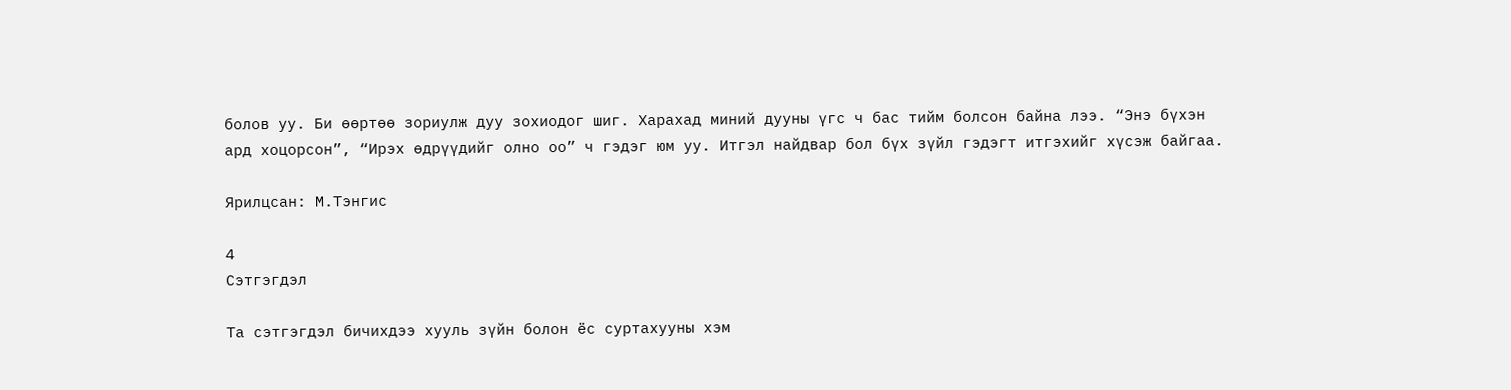болов уу. Би өөртөө зориулж дуу зохиодог шиг. Харахад миний дууны үгс ч бас тийм болсон байна лээ. “Энэ бүхэн ард хоцорсон”, “Ирэх өдрүүдийг олно оо” ч гэдэг юм уу. Итгэл найдвар бол бүх зүйл гэдэгт итгэхийг хүсэж байгаа.

Ярилцсан: М.Тэнгис

4
Сэтгэгдэл

Та сэтгэгдэл бичихдээ хууль зүйн болон ёс суртахууны хэм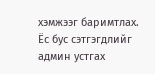хэмжээг баримтлах. Ёс бус сэтгэгдлийг админ устгах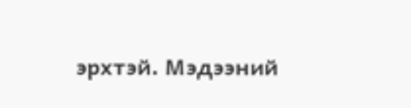эрхтэй. Мэдээний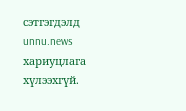сэтгэгдэлд unnu.news хариуцлага хүлээхгүй.